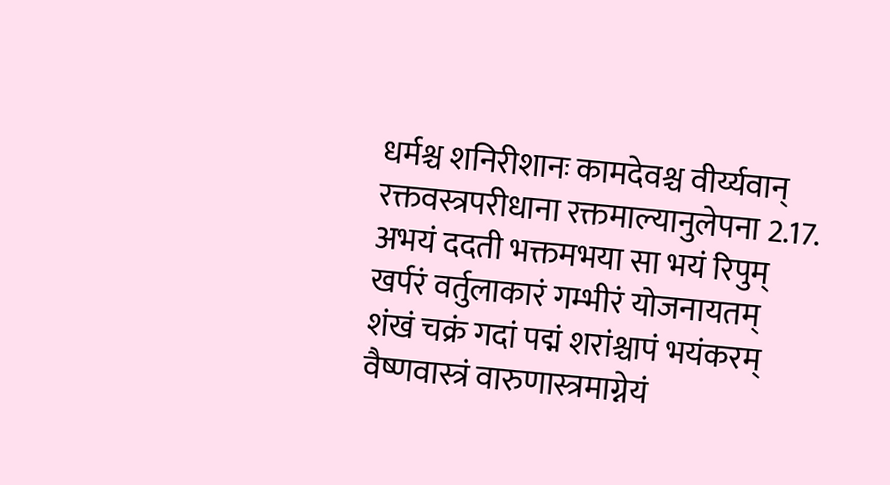धर्मश्च शनिरीशानः कामदेवश्च वीर्य्यवान्
रक्तवस्त्रपरीधाना रक्तमाल्यानुलेपना 2.17.
अभयं ददती भक्तमभया सा भयं रिपुम्
खर्परं वर्तुलाकारं गम्भीरं योजनायतम्
शंखं चक्रं गदां पद्मं शरांश्चापं भयंकरम्
वैष्णवास्त्रं वारुणास्त्रमाग्नेयं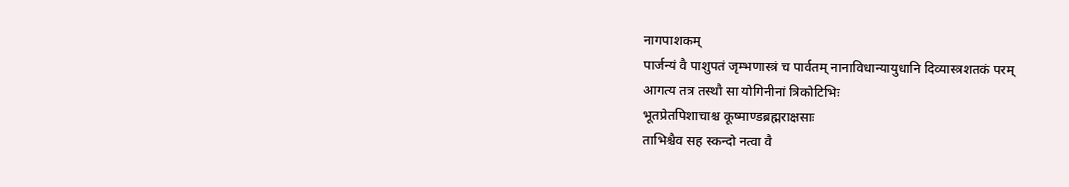नागपाशकम्
पार्जन्यं वै पाशुपतं जृम्भणास्त्रं च पार्वतम् नानाविधान्यायुधानि दिव्यास्त्रशतकं परम्
आगत्य तत्र तस्थौ सा योगिनीनां त्रिकोटिभिः
भूतप्रेतपिशाचाश्च कूष्माण्डब्रह्मराक्षसाः
ताभिश्चैव सह स्कन्दो नत्वा वै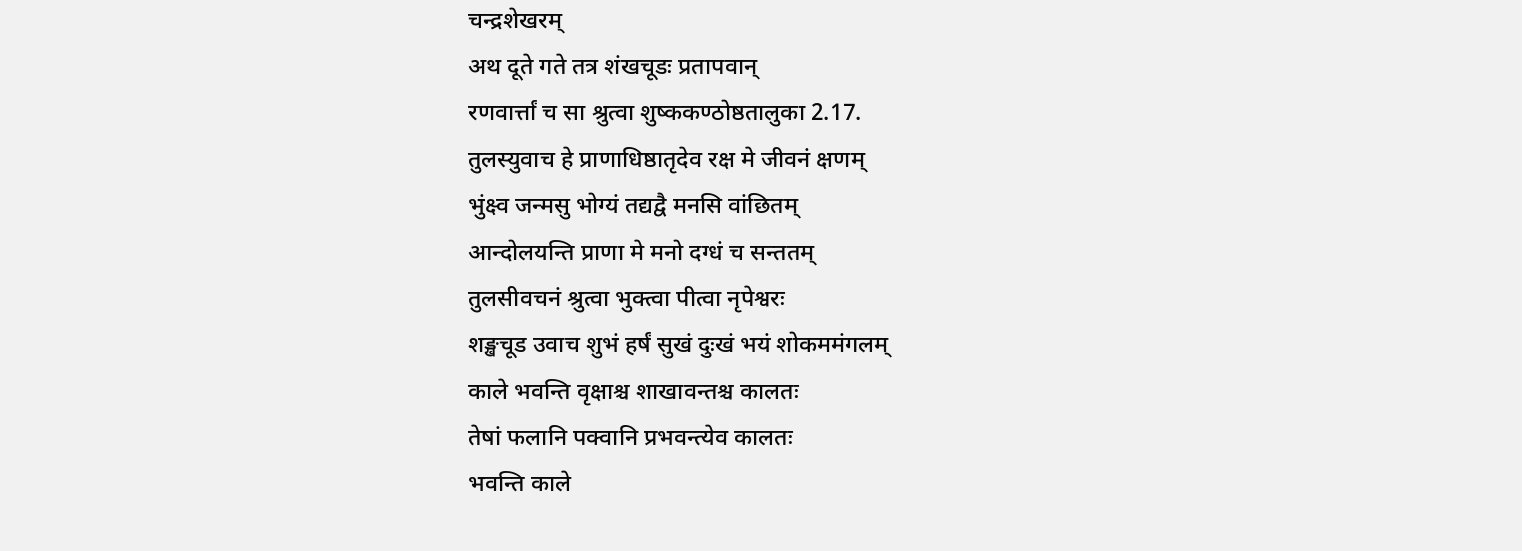चन्द्रशेखरम्
अथ दूते गते तत्र शंखचूडः प्रतापवान्
रणवार्त्तां च सा श्रुत्वा शुष्ककण्ठोष्ठतालुका 2.17.
तुलस्युवाच हे प्राणाधिष्ठातृदेव रक्ष मे जीवनं क्षणम्
भुंक्ष्व जन्मसु भोग्यं तद्यद्वै मनसि वांछितम्
आन्दोलयन्ति प्राणा मे मनो दग्धं च सन्ततम्
तुलसीवचनं श्रुत्वा भुक्त्वा पीत्वा नृपेश्वरः
शङ्खचूड उवाच शुभं हर्षं सुखं दुःखं भयं शोकममंगलम्
काले भवन्ति वृक्षाश्च शाखावन्तश्च कालतः
तेषां फलानि पक्वानि प्रभवन्त्येव कालतः
भवन्ति काले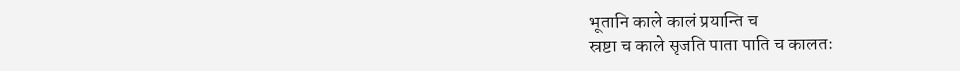भूतानि काले कालं प्रयान्ति च
स्रष्टा च काले सृजति पाता पाति च कालतः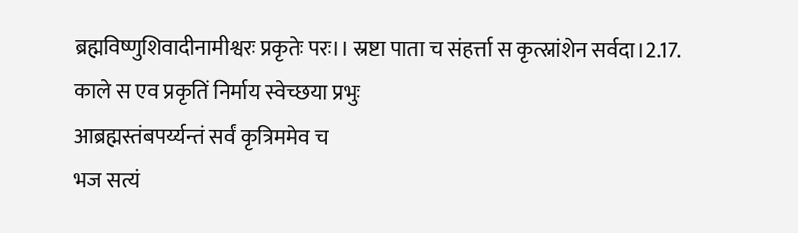ब्रह्मविष्णुशिवादीनामीश्वरः प्रकृतेः परः।। स्रष्टा पाता च संहर्त्ता स कृत्स्नांशेन सर्वदा।2.17.
काले स एव प्रकृतिं निर्माय स्वेच्छया प्रभुः
आब्रह्मस्तंबपर्य्यन्तं सर्वं कृत्रिममेव च
भज सत्यं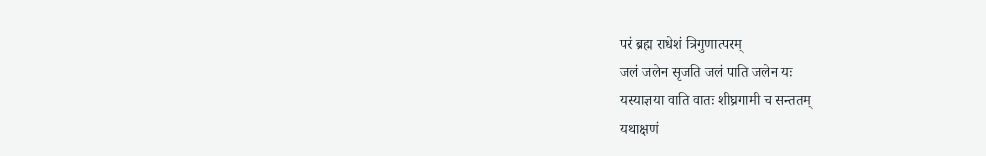परं ब्रह्म राधेशं त्रिगुणात्परम्
जलं जलेन सृजति जलं पाति जलेन यः
यस्याज्ञया वाति वातः शीघ्रगामी च सन्ततम्
यथाक्षणं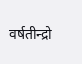वर्षतीन्द्रो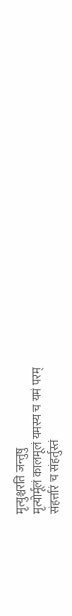मृत्युश्चरति जन्तुषु
मृत्योर्मूलं कालमूलं यमस्य च यमं परम्
संहर्त्तारं च संहर्तुस्तं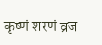कृष्णं शरणं व्रज